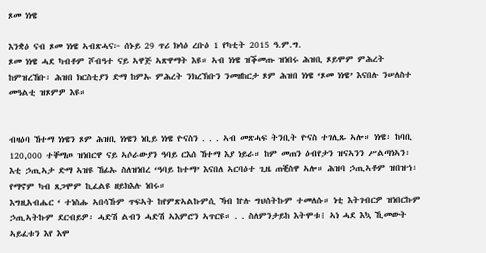ጾመ ነነዌ

እንቋዕ ናብ ጾመ ነነዌ ኣብጽሓና፦ ሰኑይ 29 ጥሪ ክሳዕ ረቡዕ 1 የካቲት 2015 ዓ.ም.ግ.
ጾመ ነነዌ ሓደ ካብቶም ሾብዓተ ናይ ኣዋጅ ኣጽዋማት እዩ። ኣብ ነነዌ ዝቕመጡ ዝነበሩ ሕዝቢ ጾይሞም ምሕረት ከምዝረኸቡ፡ ሕዝበ ክርስቲያን ድማ ከምኡ ምሕረት ንክረኽቡን ንመዘከርታ ጾም ሕዝበ ነነዌ ‘ጾመ ነነዌ’ እናበሉ ንሠለስተ መዓልቲ ዝጾምዎ እዩ።


ብዛዕባ ኸተማ ነነዌን ጾም ሕዝቢ ነነዌን ነቢይ ነነዌ ዮናስን . . . ኣብ መጽሓፍ ትንቢት ዮናስ ተገሊጹ ኣሎ። ነነዌ፡ ከባቢ 120,000 ተቐማጦ ዝነበርዋ ናይ ኣሶራውያን ዓባይ ርእሰ ኸተማ እያ ነይራ። ከም መጠን ዕብየታን ዝናኣንን ሥልጣነኣን፡ እቲ ኃጢኣታ ድማ ኣዝዩ ኸፊኡ ስለዝነበረ ‘ዓባይ ከተማ’ እናበለ ኣርባዕተ ጊዜ ጠቒስዋ ኣሎ። ሕዝባ ኃጢኣቶም ዝበዝኀ፡ የማኖም ካብ ጸጋሞም ኪፈልዩ ዘይክእሉ ነበሩ።
እግዚአብሔር ‘ ተነስሑ ኣበሳኹም ጥፍኣት ከየምጽኣልኩምሲ ኻብ ኵሉ ግህሰትኩም ተመለሱ። ነቲ እትገብርዎ ዝነበርኩም ኃጢኣትኩም ደርብይዎ፡ ሓድሽ ልብን ሓድሽ ኣእምሮን ኣጥርዩ። . . ስለምንታይከ እትሞቱ፧ ኣነ ሓደ እኳ ኺመውት ኣይፈቱን እየ እሞ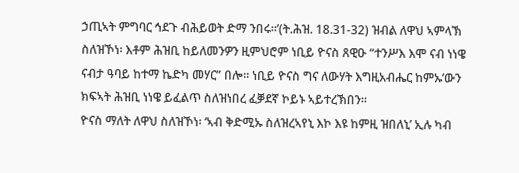ኃጢኣት ምግባር ኅደጉ ብሕይወት ድማ ንበሩ።’(ት.ሕዝ. 18.31-32) ዝብል ለዋህ ኣምላኽ ስለዝኾነ፡ እቶም ሕዝቢ ከይለመንዎን ዚምህሮም ነቢይ ዮናስ ጸዊዑ “ተንሥእ እሞ ናብ ነነዌ ናብታ ዓባይ ከተማ ኬድካ መሃር” በሎ። ነቢይ ዮናስ ግና ለውሃት እግዚአብሔር ከምኡ’ውን ክፍኣት ሕዝቢ ነነዌ ይፈልጥ ስለዝነበረ ፈቓደኛ ኮይኑ ኣይተረኽበን።
ዮናስ ማለት ለዋህ ስለዝኾነ፡ ‘ኣብ ቅድሚኡ ስለዝረኣየኒ እኮ እዩ ከምዚ ዝበለኒ’ ኢሉ ካብ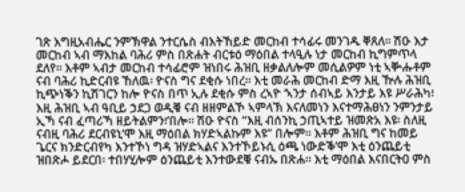ገጽ እግዚአብሔር ንምኽዋል ንተርሴስ ብእትኸይድ መርከብ ተሳፊሩ መንገዱ ቐጸለ። ሽዑ እታ መርከብ ኣብ ማእከል ባሕሪ ምስ በጽሐት ብርቱዕ ማዕበል ተላዒሉ ነታ መርከብ ኪግምጥላ ደለየ። እቶም ኣብታ መርከብ ተሳፊሮም ዝነበሩ ሕዝቢ ዘቃልለሎም መሲልዎም ነቲ ኣቝሑቶም ናብ ባሕሪ ኪድርብዩ ኸለዉ፡ ዮናስ ግና ደቂሱ ነበረ። እቲ መራሕ መርከብ ድማ እዚ ዅሉ ሕዝቢ ኪጭነቕን ኪሽገርን ከሎ ዮናስ በጥ ኢሉ ደቂሱ ምስ ረኣዮ ‘ኣንታ ሰብኣይ እንታይ እዩ ሥራሕካ፧ እዚ ሕዝቢ ኣብ ዓቢይ ኃደጋ ወዲቑ ናብ ዘዘምልኾ ኣምላኽ እናለመነን እናተማሕፀነን ንምንታይ ኢኻ ናብ ፈጣሪኻ ዘይትልምን፧’በሎ። ሽዑ ዮናስ “እዚ ብሰንኪ ኃጢኣተይ ዝመጽአ እዩ፡ ስለዚ ናብዚ ባሕሪ ደርብዩኒ’ሞ እዚ ማዕበል ክሃድኣልኩም እዩ” በሎም። እቶም ሕዝቢ ግና ከመይ ጌርና ክንድርብየካ እንተኾነ ግዳ ዝሃድኣልና እንተኾይኑሲ ዕጫ ነውድቕ’ሞ እቲ ዕንጨይቲ ዝበጽሖ ይደርበ፡ ተበሃሂሎም ዕንጨይቲ እንተውደቑ ናብኡ በጽሐ። እቲ ማዕበል እናበርትዐ ምስ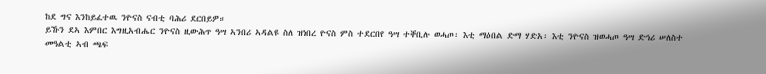ከደ ግና እንከይፈተዉ ንዮናስ ናብቲ ባሕሪ ደርበይዎ።
ይኹን ደኣ እምበር እግዚአብሔር ንዮናስ ዚውሕጥ ዓሣ ኣንበሪ ኣዳልዩ ስለ ዝነበረ ዮናስ ምስ ተደርበየ ዓሣ ተቐቢሉ ወሓጦ፡ እቲ ማዕበል ድማ ሃድአ፡ እቲ ንዮናስ ዝወሓጦ ዓሣ ድኅሪ ሠለስተ መዓልቲ ኣብ ጫፍ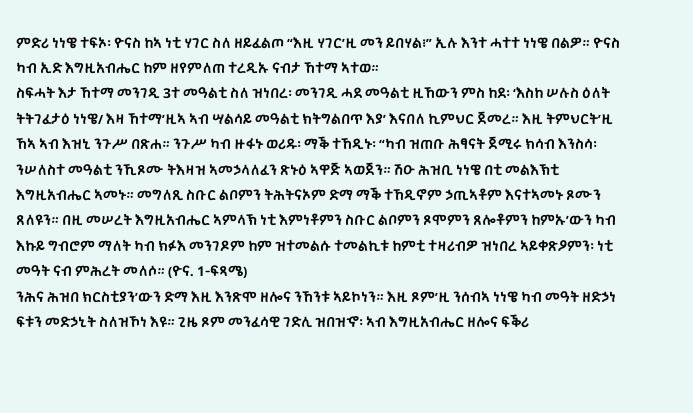ምድሪ ነነዌ ተፍኦ፡ ዮናስ ከኣ ነቲ ሃገር ስለ ዘይፈልጦ “እዚ ሃገር’ዚ መን ይበሃል፧” ኢሉ እንተ ሓተተ ነነዌ በልዎ። ዮናስ ካብ ኢድ እግዚአብሔር ከም ዘየምለጠ ተረዲኡ ናብታ ኸተማ ኣተወ።
ስፍሓት እታ ኸተማ መንገዲ 3ተ መዓልቲ ስለ ዝነበረ፡ መንገዲ ሓደ መዓልቲ ዚኸውን ምስ ከደ፡ ‘እስከ ሠሉስ ዕለት ትትገፈታዕ ነነዌ/ እዛ ኸተማ’ዚኣ ኣብ ሣልሳይ መዓልቲ ክትግልበጥ እያ’ እናበለ ኪምህር ጀመረ። እዚ ትምህርት’ዚ ኸኣ ኣብ እዝኒ ንጉሥ በጽሐ። ንጉሥ ካብ ዙፋኑ ወሪዱ፡ ማቕ ተኸዲኑ፡ “ካብ ዝጠቡ ሕፃናት ጀሚሩ ክሳብ እንስሳ፡ ንሠለስተ መዓልቲ ንኺጾሙ ትእዛዝ ኣመኃላለፈን ጽኑዕ ኣዋጅ ኣወጀን። ሽዑ ሕዝቢ ነነዌ በቲ መልእኽቲ እግዚአብሔር ኣመኑ። መግለጺ ስቡር ልቦምን ትሕትናኦም ድማ ማቕ ተኸዲኖም ኃጢኣቶም እናተኣመኑ ጾሙን ጸለዩን። በዚ መሠረት እግዚአብሔር ኣምላኽ ነቲ እምነቶምን ስቡር ልቦምን ጾሞምን ጸሎቶምን ከምኡ’ውን ካብ እኩይ ግብሮም ማለት ካብ ክፉእ መንገዶም ከም ዝተመልሱ ተመልኪቱ ከምቲ ተዛሪብዎ ዝነበረ ኣይቀጽዖምን፡ ነቲ መዓት ናብ ምሕረት መለሶ። (ዮና. 1-ፍጻሜ)
ንሕና ሕዝበ ክርስቲያን’ውን ድማ እዚ እንጽሞ ዘሎና ንኸንቱ ኣይኮነን። እዚ ጾም’ዚ ንሰብኣ ነነዌ ካብ መዓት ዘድኃነ ፍቱን መድኃኒት ስለዝኾነ እዩ። ጊዜ ጾም መንፈሳዊ ገድሊ ዝበዝኆ፡ ኣብ እግዚአብሔር ዘሎና ፍቕሪ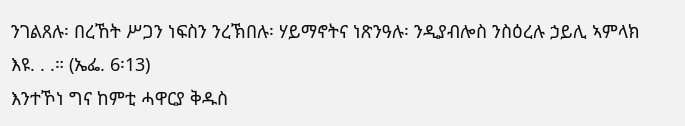ንገልጸሉ፡ በረኸት ሥጋን ነፍስን ንረኽበሉ፡ ሃይማኖትና ነጽንዓሉ፡ ንዲያብሎስ ንስዕረሉ ኃይሊ ኣምላክ እዩ. . .። (ኤፌ. 6፡13)
እንተኾነ ግና ከምቲ ሓዋርያ ቅዱስ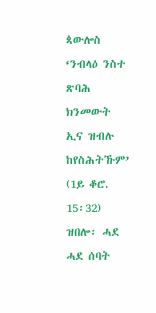ጳውሎስ ‘ንብላዕ ንስተ ጽባሕ ክንመውት ኢና ዝብሉ ከየስሕትኹም’ (1ይ ቆሮ. 15፡32) ዝበሎ፡ ሓደ ሓደ ሰባት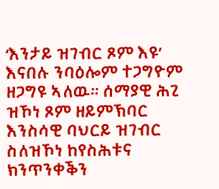‘እንታይ ዝገብር ጾም እዩ’ እናበሉ ንባዕሎም ተጋግዮም ዘጋግዩ ኣለዉ። ሰማያዊ ሕጊ ዝኾነ ጾም ዘይምኽባር እንስሳዊ ባህርይ ዝገብር ስለዝኾነ ከየስሕቱና ክንጥንቀቕን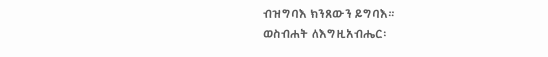ብዝግባእ ክንጸውን ይግባእ።
ወስብሐት ለእግዚአብሔር፡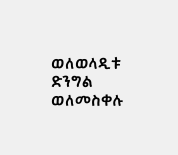ወለወላዲቱ ድንግል ወለመስቀሉ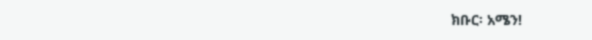ክቡር፡ አሜን!